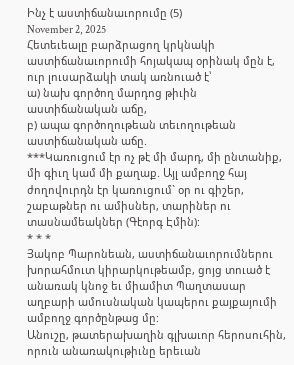Ինչ է աստիճանաւորումը (5)
November 2, 2025
Հետեւեալը բարձրացող կրկնակի աստիճանաւորումի հոյակապ օրինակ մըն է, ուր լուսարձակի տակ առնուած է՝
ա) նախ գործող մարդոց թիւին աստիճանական աճը,
բ) ապա գործողութեան տեւողութեան աստիճանական աճը.
***Կառուցում էր ոչ թէ մի մարդ, մի ընտանիք, մի գիւղ կամ մի քաղաք. Այլ ամբողջ հայ ժողովուրդն էր կառուցում` օր ու գիշեր, շաբաթներ ու ամիսներ, տարիներ ու տասնամեակներ (Գէորգ Էմին):
* * *
Յակոբ Պարոնեան, աստիճանաւորումներու խորահմուտ կիրարկութեամբ, ցոյց տուած է անառակ կնոջ եւ միամիտ Պաղտասար աղբարի ամուսնական կապերու քայքայումի ամբողջ գործընթաց մը:
Անուշը, թատերախաղին գլխաւոր հերոսուհին, որուն անառակութիւնը երեւան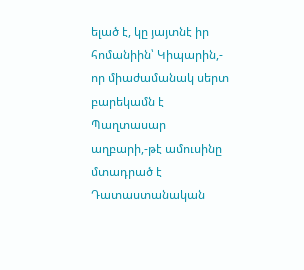ելած է, կը յայտնէ իր հոմանիին՝ Կիպարին,- որ միաժամանակ սերտ բարեկամն է Պաղտասար աղբարի,-թէ ամուսինը մտադրած է Դատաստանական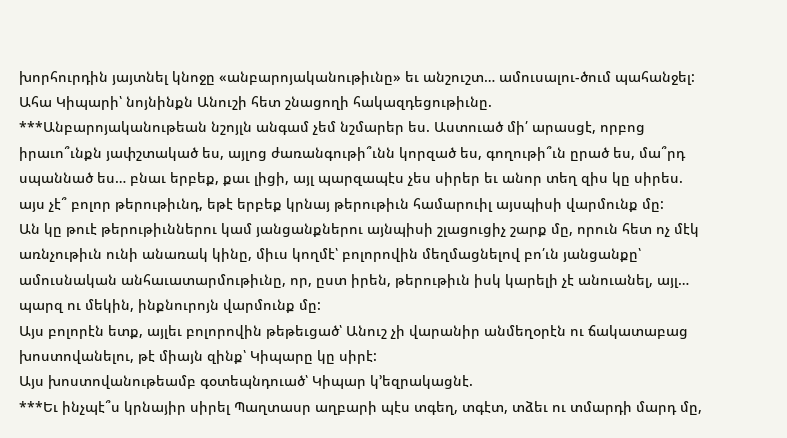խորհուրդին յայտնել կնոջը «անբարոյականութիւնը» եւ անշուշտ… ամուսալու-ծում պահանջել:
Ահա Կիպարի՝ նոյնինքն Անուշի հետ շնացողի հակազդեցութիւնը.
***Անբարոյականութեան նշոյլն անգամ չեմ նշմարեր ես. Աստուած մի՛ արասցէ, որբոց իրաւո՞ւնքն յափշտակած ես, այլոց ժառանգութի՞ւնն կորզած ես, գողութի՞ւն ըրած ես, մա՞րդ սպաննած ես… բնաւ երբեք, քաւ լիցի, այլ պարզապէս չես սիրեր եւ անոր տեղ զիս կը սիրես. այս չէ՞ բոլոր թերութիւնդ, եթէ երբեք կրնայ թերութիւն համարուիլ այսպիսի վարմունք մը:
Ան կը թուէ թերութիւններու կամ յանցանքներու այնպիսի շլացուցիչ շարք մը, որուն հետ ոչ մէկ առնչութիւն ունի անառակ կինը, միւս կողմէ՝ բոլորովին մեղմացնելով բո՛ւն յանցանքը՝ ամուսնական անհաւատարմութիւնը, որ, ըստ իրեն, թերութիւն իսկ կարելի չէ անուանել, այլ… պարզ ու մեկին, ինքնուրոյն վարմունք մը:
Այս բոլորէն ետք, այլեւ բոլորովին թեթեւցած՝ Անուշ չի վարանիր անմեղօրէն ու ճակատաբաց խոստովանելու, թէ միայն զինք՝ Կիպարը կը սիրէ:
Այս խոստովանութեամբ գօտեպնդուած՝ Կիպար կ’եզրակացնէ.
***Եւ ինչպէ՞ս կրնայիր սիրել Պաղտասր աղբարի պէս տգեղ, տգէտ, տձեւ ու տմարդի մարդ մը,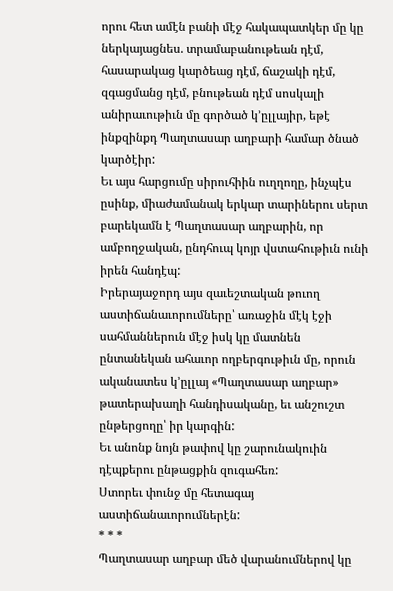որու հետ ամէն բանի մէջ հակապատկեր մը կը ներկայացնես. տրամաբանութեան դէմ, հասարակաց կարծեաց դէմ, ճաշակի դէմ, զգացմանց դէմ, բնութեան դէմ սոսկալի անիրաւութիւն մը գործած կ’ըլլայիր, եթէ ինքզինքդ Պաղտասար աղբարի համար ծնած կարծէիր:
Եւ այս հարցումը սիրուհիին ուղղողը, ինչպէս ըսինք, միաժամանակ երկար տարիներու սերտ բարեկամն է Պաղտասար աղբարին, որ ամբողջական, ընդհուպ կոյր վստահութիւն ունի իրեն հանդէպ:
Իրերայաջորդ այս զաւեշտական թուող աստիճանաւորումները՝ առաջին մէկ էջի սահմաններուն մէջ իսկ կը մատնեն ընտանեկան ահաւոր ողբերգութիւն մը, որուն ականատես կ’ըլլայ «Պաղտասար աղբար» թատերախաղի հանդիսականը, եւ անշուշտ ընթերցողը՝ իր կարգին:
Եւ անոնք նոյն թափով կը շարունակուին դէպքերու ընթացքին զուգահեռ:
Ստորեւ փունջ մը հետագայ աստիճանաւորումներէն:
* * *
Պաղտասար աղբար մեծ վարանումներով կը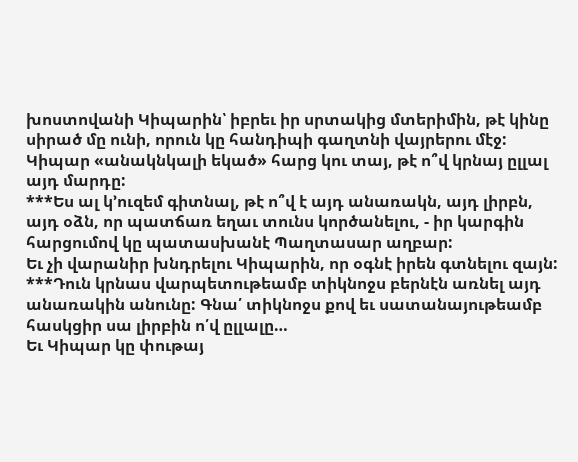խոստովանի Կիպարին՝ իբրեւ իր սրտակից մտերիմին, թէ կինը սիրած մը ունի, որուն կը հանդիպի գաղտնի վայրերու մէջ:
Կիպար «անակնկալի եկած» հարց կու տայ, թէ ո՞վ կրնայ ըլլալ այդ մարդը:
***Ես ալ կ’ուզեմ գիտնալ, թէ ո՞վ է այդ անառակն, այդ լիրբն, այդ օձն, որ պատճառ եղաւ տունս կործանելու, - իր կարգին հարցումով կը պատասխանէ Պաղտասար աղբար:
Եւ չի վարանիր խնդրելու Կիպարին, որ օգնէ իրեն գտնելու զայն:
***Դուն կրնաս վարպետութեամբ տիկնոջս բերնէն առնել այդ անառակին անունը: Գնա՛ տիկնոջս քով եւ սատանայութեամբ հասկցիր սա լիրբին ո՛վ ըլլալը…
Եւ Կիպար կը փութայ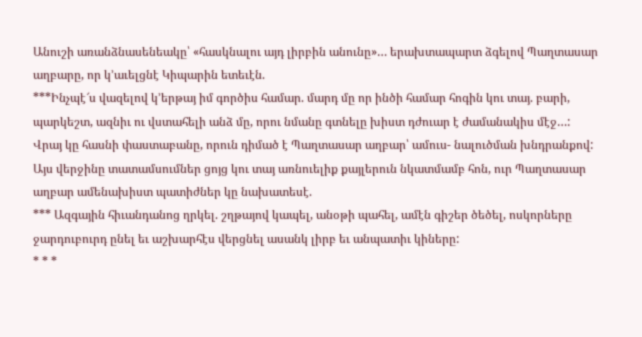Անուշի առանձնասենեակը՝ «հասկնալու այդ լիրբին անունը»… երախտապարտ ձգելով Պաղտասար աղբարը, որ կ’աւելցնէ Կիպարին ետեւէն.
***Ինչպէ՜ս վազելով կ’երթայ իմ գործիս համար. մարդ մը որ ինծի համար հոգին կու տայ. բարի, պարկեշտ, ազնիւ ու վստահելի անձ մը, որու նմանը գտնելը խիստ դժուար է ժամանակիս մէջ…:
Վրայ կը հասնի փաստաբանը, որուն դիմած է Պաղտասար աղբար՝ ամուս- նալուծման խնդրանքով: Այս վերջինը տատամսումներ ցոյց կու տայ առնուելիք քայլերուն նկատմամբ հոն, ուր Պաղտասար աղբար ամենախիստ պատիժներ կը նախատեսէ.
*** Ազգային հիւանդանոց ղրկել. շղթայով կապել, անօթի պահել, ամէն գիշեր ծեծել, ոսկորները ջարդուբուրդ ընել եւ աշխարհէս վերցնել ասանկ լիրբ եւ անպատիւ կիները:
* * *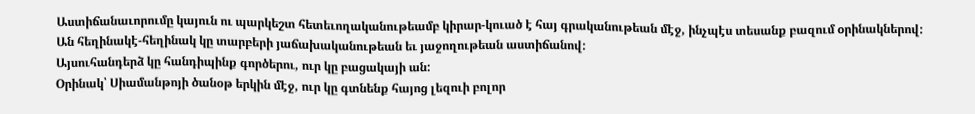Աստիճանաւորումը կայուն ու պարկեշտ հետեւողականութեամբ կիրար-կուած է հայ գրականութեան մէջ, ինչպէս տեսանք բազում օրինակներով: Ան հեղինակէ-հեղինակ կը տարբերի յաճախականութեան եւ յաջողութեան աստիճանով:
Այսուհանդերձ կը հանդիպինք գործերու, ուր կը բացակայի ան:
Օրինակ՝ Սիամանթոյի ծանօթ երկին մէջ, ուր կը գտնենք հայոց լեզուի բոլոր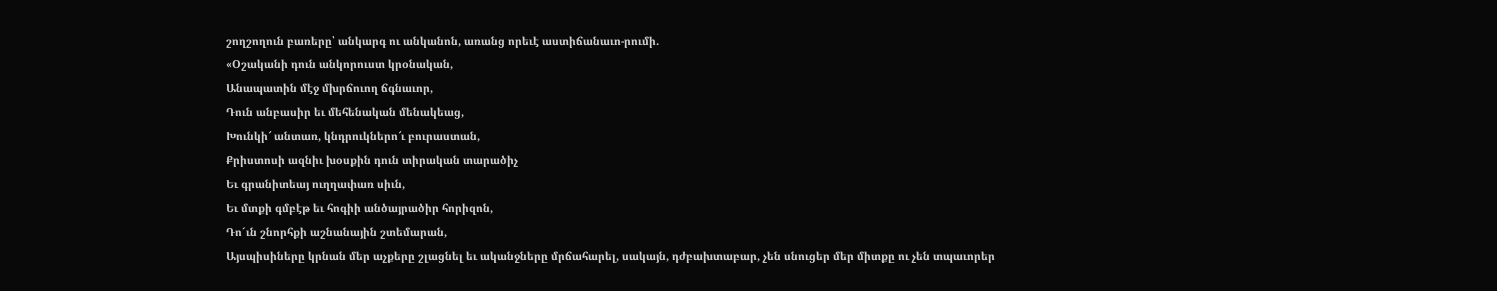շողշողուն բառերը՝ անկարգ ու անկանոն, առանց որեւէ աստիճանաւո-րումի.
«Օշականի դուն անկորուստ կրօնական,
Անապատին մէջ մխրճուող ճգնաւոր,
Դուն անբասիր եւ մեհենական մենակեաց,
Խունկի՜ անտառ, կնդրուկներո՜ւ բուրաստան,
Քրիստոսի ազնիւ խօսքին դուն տիրական տարածիչ
Եւ գրանիտեայ ուղղափառ սիւն,
Եւ մտքի գմբէթ եւ հոգիի անծայրածիր հորիզոն,
Դո´ւն շնորհքի աշնանային շտեմարան,
Այսպիսիները կրնան մեր աչքերը շլացնել եւ ականջները մրճահարել, սակայն, դժբախտաբար, չեն սնուցեր մեր միտքը ու չեն տպաւորեր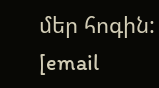մեր հոգին:
[email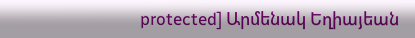protected] Արմենակ Եղիայեան